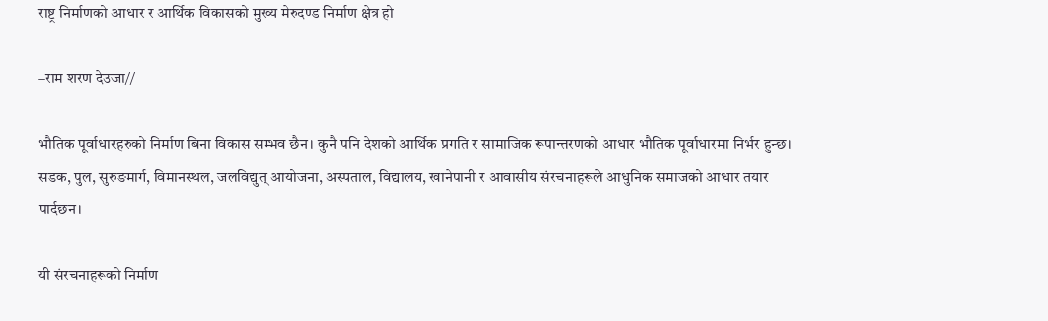राष्ट्र निर्माणको आधार र आर्थिक विकासको मुख्य मेरुदण्ड निर्माण क्षेत्र हो

–राम शरण देउजा//

भौतिक पूर्वाधारहरुको निर्माण बिना विकास सम्भव छैन। कुनै पनि देशको आर्थिक प्रगति र सामाजिक रूपान्तरणको आधार भौतिक पूर्वाधारमा निर्भर हुन्छ। सडक, पुल, सुरुङमार्ग, विमानस्थल, जलविद्युत् आयोजना, अस्पताल, विद्यालय, खानेपानी र आवासीय संरचनाहरूले आधुनिक समाजको आधार तयार पार्दछन।

यी संरचनाहरूको निर्माण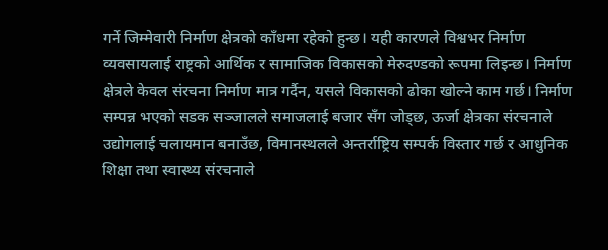गर्ने जिम्मेवारी निर्माण क्षेत्रको काँधमा रहेको हुन्छ। यही कारणले विश्वभर निर्माण व्यवसायलाई राष्ट्रको आर्थिक र सामाजिक विकासको मेरुदण्डको रूपमा लिइन्छ। निर्माण क्षेत्रले केवल संरचना निर्माण मात्र गर्दैन, यसले विकासको ढोका खोल्ने काम गर्छ। निर्माण सम्पन्न भएको सडक सञ्जालले समाजलाई बजार सँग जोड्छ, ऊर्जा क्षेत्रका संरचनाले उद्योगलाई चलायमान बनाउँछ, विमानस्थलले अन्तर्राष्ट्रिय सम्पर्क विस्तार गर्छ र आधुनिक शिक्षा तथा स्वास्थ्य संरचनाले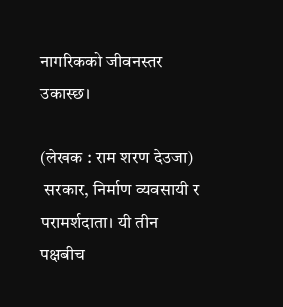नागरिकको जीवनस्तर उकास्छ।

(लेखक : राम शरण देउजा)
 सरकार, निर्माण व्यवसायी र परामर्शदाता। यी तीन पक्षबीच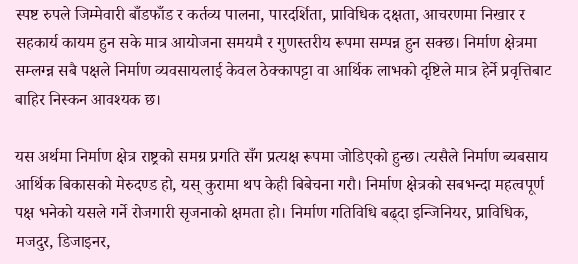स्पष्ट रुपले जिम्मेवारी बाँडफाँड र कर्तव्य पालना, पारदर्शिता, प्राविधिक दक्षता, आचरणमा निखार र सहकार्य कायम हुन सके मात्र आयोजना समयमै र गुणस्तरीय रूपमा सम्पन्न हुन सक्छ। निर्माण क्षेत्रमा सम्लग्न्न सबै पक्षले निर्माण व्यवसायलाई केवल ठेक्कापट्टा वा आर्थिक लाभको दृष्टिले मात्र हेर्ने प्रवृत्तिबाट बाहिर निस्कन आवश्यक छ।

यस अर्थमा निर्माण क्षेत्र राष्ट्रको समग्र प्रगति सँग प्रत्यक्ष रूपमा जोडिएको हुन्छ। त्यसैले निर्माण ब्यबसाय आर्थिक बिकासको मेरुदण्ड हो, यस् कुरामा थप केही बिबेचना गरौ। निर्माण क्षेत्रको सबभन्दा महत्वपूर्ण पक्ष भनेको यसले गर्ने रोजगारी सृजनाको क्षमता हो। निर्माण गतिविधि बढ्दा इन्जिनियर, प्राविधिक, मजदुर, डिजाइनर,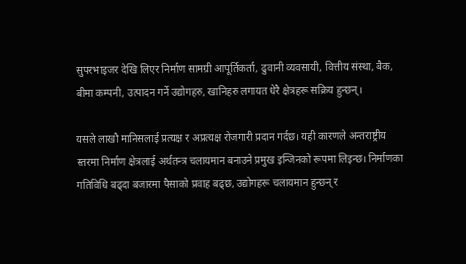सुपरभाइजर देखि लिएर निर्माण सामग्री आपूर्तिकर्ता, ढुवानी व्यवसायी, वित्तीय संस्था, बैक, बीमा कम्पनी, उत्पादन गर्ने उद्योगहरु, खानिहरु लगायत धेरै क्षेत्रहरू सक्रिय हुन्छन्।

यसले लाखौ मानिसलाई प्रत्यक्ष र अप्रत्यक्ष रोजगारी प्रदान गर्दछ। यही कारणले अन्तराष्ट्रीय स्तरमा निर्माण क्षेत्रलाई अर्थतन्त्र चलायमान बनाउने प्रमुख इन्जिनको रूपमा लिइन्छ। निर्माणका गतिविधि बढ्दा बजारमा पैसाको प्रवाह बढ्छ, उद्योगहरू चलायमान हुन्छन् र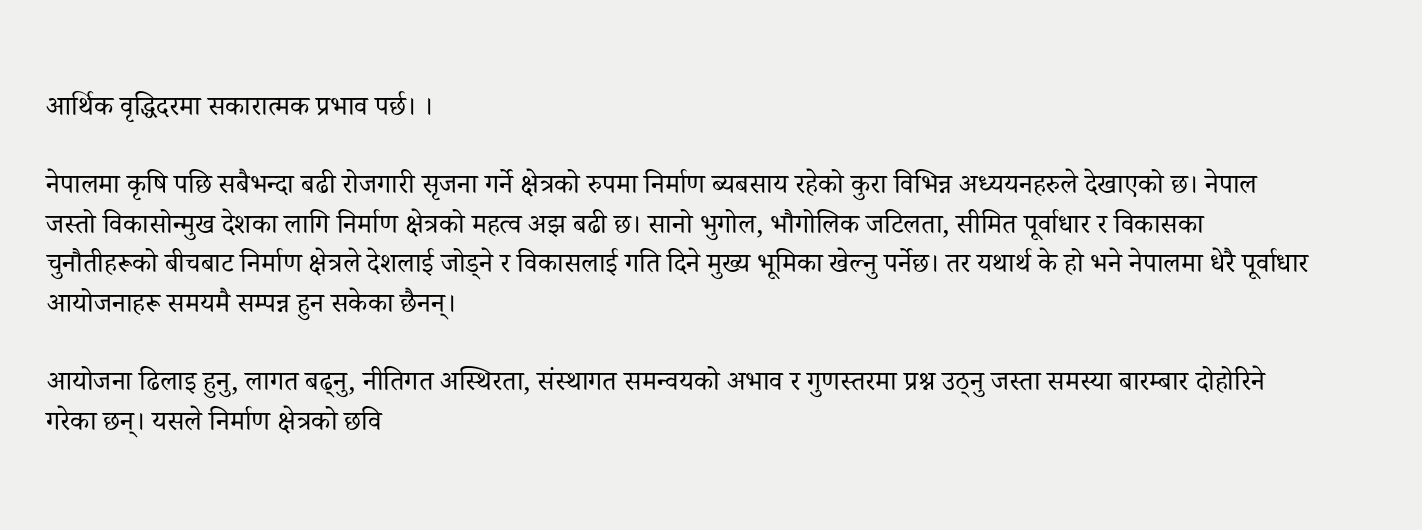आर्थिक वृद्धिदरमा सकारात्मक प्रभाव पर्छ। ।

नेपालमा कृषि पछि सबैभन्दा बढी रोजगारी सृजना गर्ने क्षेत्रको रुपमा निर्माण ब्यबसाय रहेको कुरा विभिन्न अध्ययनहरुले देखाएको छ। नेपाल जस्तो विकासोन्मुख देशका लागि निर्माण क्षेत्रको महत्व अझ बढी छ। सानो भुगोल, भौगोलिक जटिलता, सीमित पूर्वाधार र विकासका चुनौतीहरूको बीचबाट निर्माण क्षेत्रले देशलाई जोड्ने र विकासलाई गति दिने मुख्य भूमिका खेल्नु पर्नेछ। तर यथार्थ के हो भने नेपालमा धेरै पूर्वाधार आयोजनाहरू समयमै सम्पन्न हुन सकेका छैनन्।

आयोजना ढिलाइ हुनु, लागत बढ्नु, नीतिगत अस्थिरता, संस्थागत समन्वयको अभाव र गुणस्तरमा प्रश्न उठ्नु जस्ता समस्या बारम्बार दोहोरिने गरेका छन्। यसले निर्माण क्षेत्रको छवि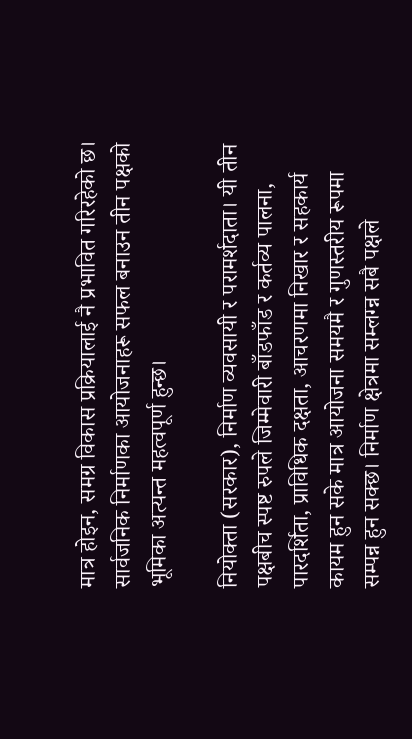मात्र होइन, समग्र विकास प्रक्रियालाई नै प्रभावित गरिरहेको छ। सार्वजनिक निर्माणका आयोजनाहरू सफल बनाउन तीन पक्षको भूमिका अत्यन्त महत्वपूर्ण हुन्छ।

नियोक्ता (सरकार), निर्माण व्यवसायी र परामर्शदाता। यी तीन पक्षबीच स्पष्ट रुपले जिम्मेवारी बाँडफाँड र कर्तव्य पालना, पारदर्शिता, प्राविधिक दक्षता, आचरणमा निखार र सहकार्य कायम हुन सके मात्र आयोजना समयमै र गुणस्तरीय रूपमा सम्पन्न हुन सक्छ। निर्माण क्षेत्रमा सम्लग्न्न सबै पक्षले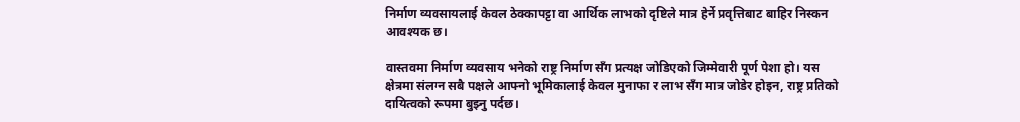निर्माण व्यवसायलाई केवल ठेक्कापट्टा वा आर्थिक लाभको दृष्टिले मात्र हेर्ने प्रवृत्तिबाट बाहिर निस्कन आवश्यक छ।

वास्तवमा निर्माण व्यवसाय भनेको राष्ट्र निर्माण सँग प्रत्यक्ष जोडिएको जिम्मेवारी पूर्ण पेशा हो। यस क्षेत्रमा संलग्न सबै पक्षले आफ्नो भूमिकालाई केवल मुनाफा र लाभ सँग मात्र जोडेर होइन, राष्ट्र प्रतिको दायित्वको रूपमा बुझ्नु पर्दछ।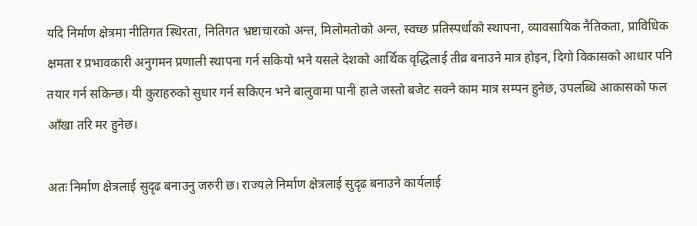यदि निर्माण क्षेत्रमा नीतिगत स्थिरता, नितिगत भ्रष्टाचारको अन्त, मिलोमतोको अन्त, स्वच्छ प्रतिस्पर्धाको स्थापना, व्यावसायिक नैतिकता, प्राविधिक क्षमता र प्रभावकारी अनुगमन प्रणाली स्थापना गर्न सकियो भने यसले देशको आर्थिक वृद्धिलाई तीव्र बनाउने मात्र होइन, दिगो विकासको आधार पनि तयार गर्न सकिन्छ। यी कुराहरुको सुधार गर्न सकिएन भने बालुवामा पानी हाले जस्तो बजेट सक्ने काम मात्र सम्पन हुनेछ, उपलब्धि आकासको फल आँखा तरि मर हुनेछ।

अतः निर्माण क्षेत्रलाई सुदृढ बनाउनु जरुरी छ। राज्यले निर्माण क्षेत्रलाई सुदृढ बनाउने कार्यलाई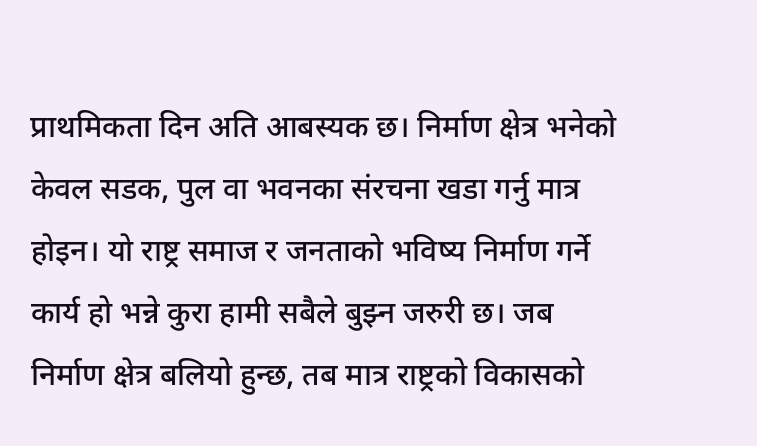प्राथमिकता दिन अति आबस्यक छ। निर्माण क्षेत्र भनेको केवल सडक, पुल वा भवनका संरचना खडा गर्नु मात्र होइन। यो राष्ट्र समाज र जनताको भविष्य निर्माण गर्ने कार्य हो भन्ने कुरा हामी सबैले बुझ्न जरुरी छ। जब निर्माण क्षेत्र बलियो हुन्छ, तब मात्र राष्ट्रको विकासको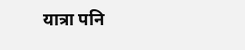यात्रा पनि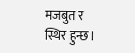मजबुत र स्थिर हुन्छ।